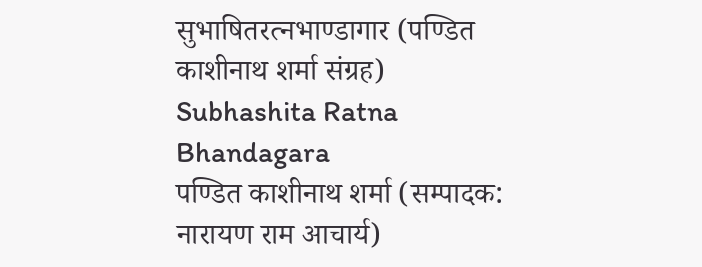सुभाषितरत्नभाण्डागार (पण्डित काशीनाथ शर्मा संग्रह)
Subhashita Ratna Bhandagara
पण्डित काशीनाथ शर्मा (सम्पादक: नारायण राम आचार्य)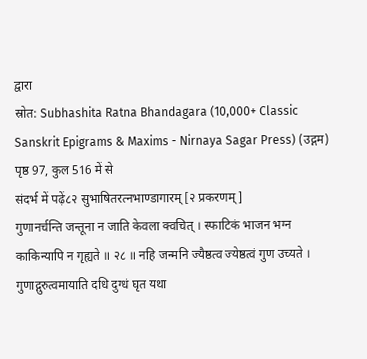द्वारा
स्रोत: Subhashita Ratna Bhandagara (10,000+ Classic Sanskrit Epigrams & Maxims - Nirnaya Sagar Press) (उद्गम)
पृष्ठ 97, कुल 516 में से
संदर्भ में पढ़ें८२ सुभाषितरत्नभाण्डागारम् [२ प्रकरणम्]
गुणानर्चन्ति जन्तूना न जाति केवला क्वचित् । स्फाटिकं भाजन भग्न काकिन्यापि न गृह्यते ॥ २८ ॥ नहि जन्मनि ज्यैष्ठत्व ज्येष्ठत्वं गुण उच्यते । गुणाद्गुरुत्वमायाति दधि दुग्धं घृत यथा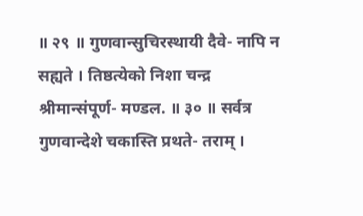॥ २९ ॥ गुणवान्सुचिरस्थायी दैवे- नापि न सह्यते । तिष्ठत्येको निशा चन्द्र श्रीमान्संपूर्ण- मण्डल. ॥ ३० ॥ सर्वत्र गुणवान्देशे चकास्ति प्रथते- तराम् ।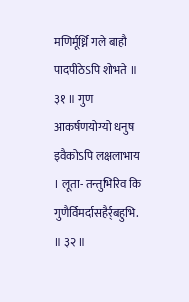मणिर्मूर्ध्नि गले बाहौ पादपीठेऽपि शोभते ॥ ३१ ॥ गुण आकर्षणयोग्यो धनुष इवैकोऽपि लक्षलाभाय । लूता- तन्तुभिरिव कि गुणैर्विमर्दासहैर्र्बहुभि. ॥ ३२ ॥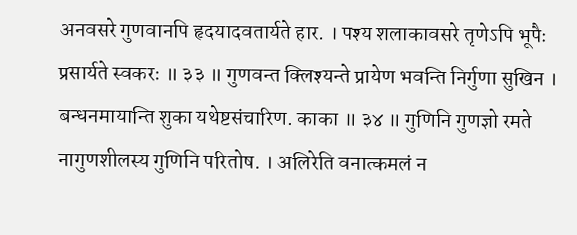अनवसरे गुणवानपि हृदयादवतार्यते हार. । पश्य शलाकावसरे तृणेऽपि भूपैः प्रसार्यते स्वकरः ॥ ३३ ॥ गुणवन्त क्लिश्यन्ते प्रायेण भवन्ति निर्गुणा सुखिन । बन्धनमायान्ति शुका यथेष्टसंचारिण. काका ॥ ३४ ॥ गुणिनि गुणज्ञो रमते नागुणशीलस्य गुणिनि परितोष. । अलिरेति वनात्कमलं न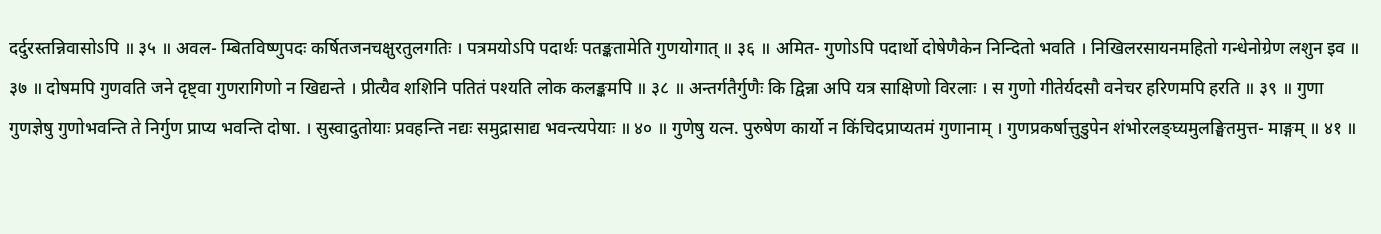दर्दुरस्तन्निवासोऽपि ॥ ३५ ॥ अवल- म्बितविष्णुपदः कर्षितजनचक्षुरतुलगतिः । पत्रमयोऽपि पदार्थः पतङ्कतामेति गुणयोगात् ॥ ३६ ॥ अमित- गुणोऽपि पदार्थो दोषेणैकेन निन्दितो भवति । निखिलरसायनमहितो गन्धेनोग्रेण लशुन इव ॥ ३७ ॥ दोषमपि गुणवति जने दृष्ट्वा गुणरागिणो न खिद्यन्ते । प्रीत्यैव शशिनि पतितं पश्यति लोक कलङ्कमपि ॥ ३८ ॥ अन्तर्गतैर्गुणैः कि द्विन्ना अपि यत्र साक्षिणो विरलाः । स गुणो गीतेर्यदसौ वनेचर हरिणमपि हरति ॥ ३९ ॥ गुणा गुणज्ञेषु गुणोभवन्ति ते निर्गुण प्राप्य भवन्ति दोषा. । सुस्वादुतोयाः प्रवहन्ति नद्यः समुद्रासाद्य भवन्त्यपेयाः ॥ ४० ॥ गुणेषु यत्न. पुरुषेण कार्यो न किंचिदप्राप्यतमं गुणानाम् । गुणप्रकर्षात्तुडुपेन शंभोरलङ्घ्यमुलङ्घितमुत्त- माङ्गम् ॥ ४१ ॥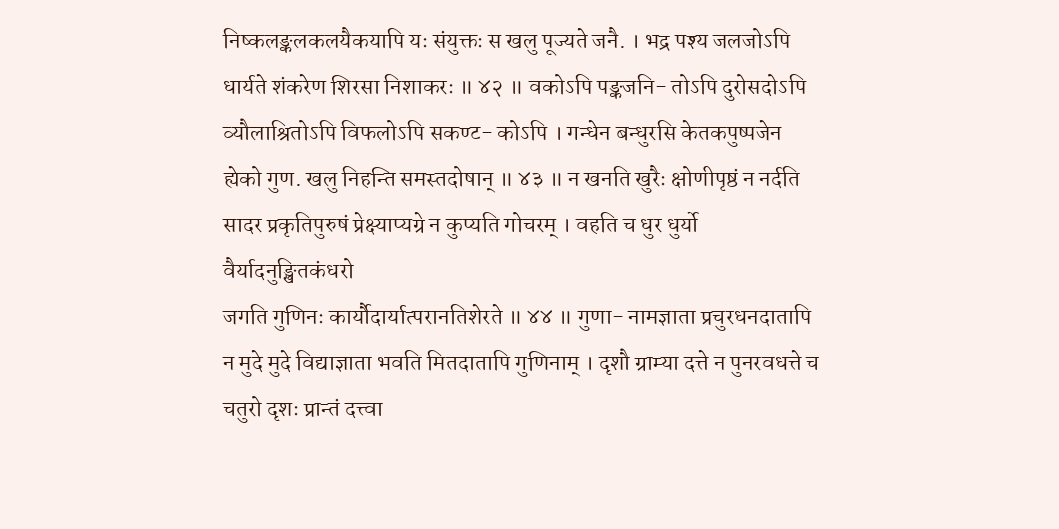निष्कलङ्कलकलयैकयापि यः संयुक्तः स खलु पूज्यते जनै. । भद्र पश्य जलजोऽपि धार्यते शंकरेण शिरसा निशाकरः ॥ ४२ ॥ वकोऽपि पङ्कजनि- तोऽपि दुरोसदोऽपि व्यौलाश्रितोऽपि विफलोऽपि सकण्ट- कोऽपि । गन्धेन बन्धुरसि केतकपुष्पजेन ह्येको गुण. खलु निहन्ति समस्तदोषान् ॥ ४३ ॥ न खनति खुरैः क्षोणीपृष्ठं न नर्दति सादर प्रकृतिपुरुषं प्रेक्ष्याप्यग्रे न कुप्यति गोचरम् । वहति च धुर धुर्यो वैर्यादनुङ्खितकंधरो
जगति गुणिनः कार्यौदार्यात्परानतिशेरते ॥ ४४ ॥ गुणा- नामज्ञाता प्रचुरधनदातापि न मुदे मुदे विद्याज्ञाता भवति मितदातापि गुणिनाम् । दृशौ ग्राम्या दत्ते न पुनरवधत्ते च चतुरो दृशः प्रान्तं दत्त्वा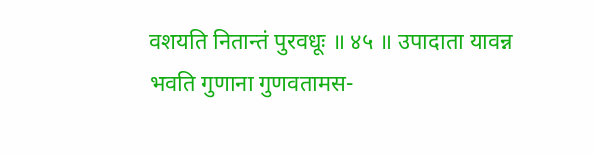वशयति नितान्तं पुरवधूः ॥ ४५ ॥ उपादाता यावन्न भवति गुणाना गुणवतामस-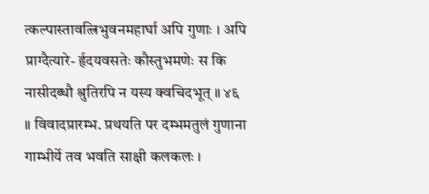त्कल्पास्तावत्त्रिभुवनमहार्घा अपि गुणाः । अपि प्राग्दैत्यारे- र्हृदयवसतेः कौस्तुभमणेः स कि नासीदब्धौ श्रुतिरपि न यस्य क्वचिदभूत् ॥ ४६ ॥ विवादप्रारम्भ. प्रथयति पर दम्भमतुलं गुणाना गाम्भीर्ये तव भवति साक्षी कलकलः ।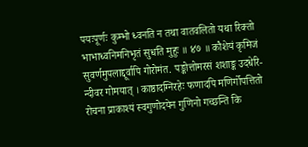पयःपूर्णः कुम्भो ध्वनति न तथा वातवलितो यथा रिक्तो भाभाध्वनिमनिभृतं सुधति मुहुः ॥ ४७ ॥ कौशेयं कृमिजं सुवर्णमुपलाद्दूर्वापि गोरोमंत. पङ्कोत्तोमरसं शशाङ्क उदधेरि- न्दीवर गोमयात् । काष्ठादग्निरहेः फणादपि मणिर्गोपत्तितो रोचना प्राकाश्यं स्वगुणोदयेन गुणिनो गच्छन्ति कि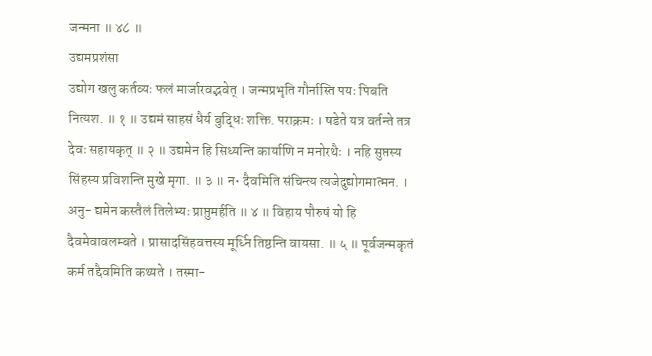जन्मना ॥ ४८ ॥
उद्यमप्रशंसा
उद्योग खलु कर्तव्यः फलं मार्जारवद्भवेत् । जन्मप्रभृति गौर्नास्ति पयः पिबति नित्यश. ॥ १ ॥ उद्यमं साहसं धैर्य बुद्धिः शक्ति. पराक्रमः । षडेते यत्र वर्तन्ते तत्र देवः सहायकृत् ॥ २ ॥ उद्यमेन हि सिध्यन्ति कार्याणि न मनोरथैः । नहि सुप्तस्य सिंहस्य प्रविशन्ति मुखे मृगा. ॥ ३ ॥ न• दैवमिति संचिन्त्य त्यजेदुद्योगमात्मन. । अनु- द्यमेन कस्तैलं तिलेभ्यः प्राप्तुमर्हति ॥ ४ ॥ विहाय पौरुषं यो हि दैवमेवावलम्बते । प्रासादसिंहवत्तस्य मूर्ध्नि तिष्ठन्ति वायसा. ॥ ५ ॥ पूर्वजन्मकृतं कर्म तद्दैवमिति कथ्यते । तस्मा-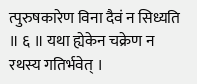त्पुरुषकारेण विना दैवं न सिध्यति ॥ ६ ॥ यथा ह्येकेन चक्रेण न रथस्य गतिर्भवेत् ।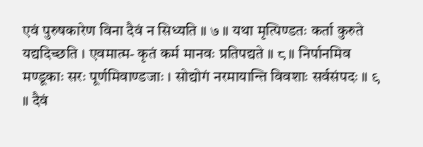एवं पुरुषकारेण विना दैवं न सिध्यति ॥ ७ ॥ यथा मृत्पिण्डतः कर्ता कुरुते यद्यदिच्छति । एवमात्म- कृतं कर्म मानवः प्रतिपद्यते ॥ ८ ॥ निर्पानमिव मण्डूकाः सरः पूर्णमिवाण्डजाः । सोद्योगं नरमायान्ति विवशाः सर्वसंपदः ॥ ९ ॥ दैवं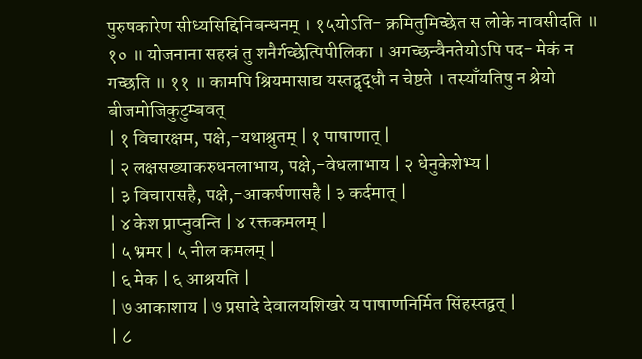पुरुषकारेण सीध्यसिद्दिनिबन्धनम् । १५योऽति- क्रमितुमिच्छेत स लोके नावसीदति ॥ १० ॥ योजनाना सहस्रं तु शनैर्गच्छेत्पिपीलिका । अगच्छन्वैनतेयोऽपि पद- मेकं न गच्छति ॥ ११ ॥ कामपि श्रियमासाद्य यस्तद्वृद्धौ न चेष्टते । तस्याँयतिषु न श्रेयो बीजमोजिकुटुम्बवत्
| १ विचारक्षम, पक्षे,-यथाश्रुतम् | १ पाषाणात् |
| २ लक्षसख्याकरुधनलाभाय, पक्षे,-वेधलाभाय | २ धेनुकेशेभ्य |
| ३ विचारासहै, पक्षे,-आकर्षणासहै | ३ कर्दमात् |
| ४ केश प्राप्नुवन्ति | ४ रक्तकमलम् |
| ५ भ्रमर | ५ नील कमलम् |
| ६ मेक | ६ आश्रयति |
| ७ आकाशाय | ७ प्रसादे देवालयशिखरे य पाषाणनिर्मित सिंहस्तद्वत् |
| ८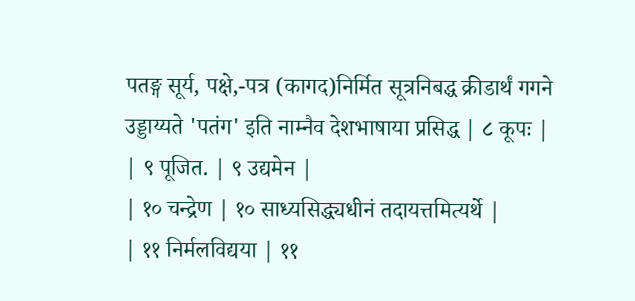पतङ्ग सूर्य, पक्षे,-पत्र (कागद)निर्मित सूत्रनिबद्ध क्रीडार्थं गगने उड्डाय्यते 'पतंग' इति नाम्नैव देशभाषाया प्रसिद्ध | ८ कूपः |
| ९ पूजित. | ९ उद्यमेन |
| १० चन्द्रेण | १० साध्यसिद्ध्यधीनं तदायत्तमित्यर्थे |
| ११ निर्मलविद्यया | ११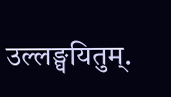उल्लङ्घयितुम्.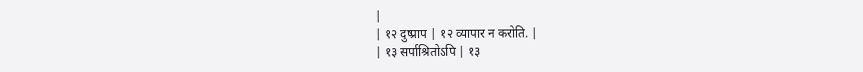|
| १२ दुष्प्राप | १२ व्यापार न करोति. |
| १३ सर्पाश्रितोऽपि | १३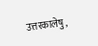उत्तरकालेषु,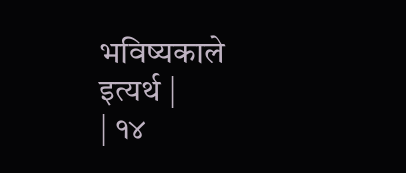भविष्यकाले इत्यर्थ |
| १४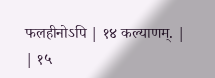फलहीनोऽपि | १४ कल्याणम्. |
| १५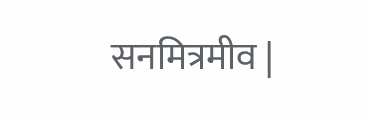सनमित्रमीव |